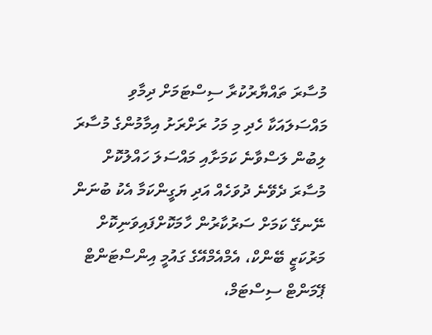މުސާރަ ތައްޔާރުކުރާ ސިސްޓަމަށް ދިމާވި މައްސަލައަކާ ހެދި މި މަހު ރަށްރަށު އިމާމުންގެ މުސާރަ ލިބުން ލަސްވާނެ ކަމަށާއި މައްސަލަ ހައްލުކޮށް މުސާރަ ދެވޭނެ ދުވަހެއް އަދި ޔަގީންކަމާ އެކު ބުނަން ނޭނގޭ ކަމަށް ސަރުކާރުން ހާމަކޮށްފައިވަނިކޮށް މަރުކަޒީ ބޭންކް، އެމްއެމްއޭގެ ގައުމީ އިންސްޓަންޓް ޕޭމަންޓް ސިސްޓަމް،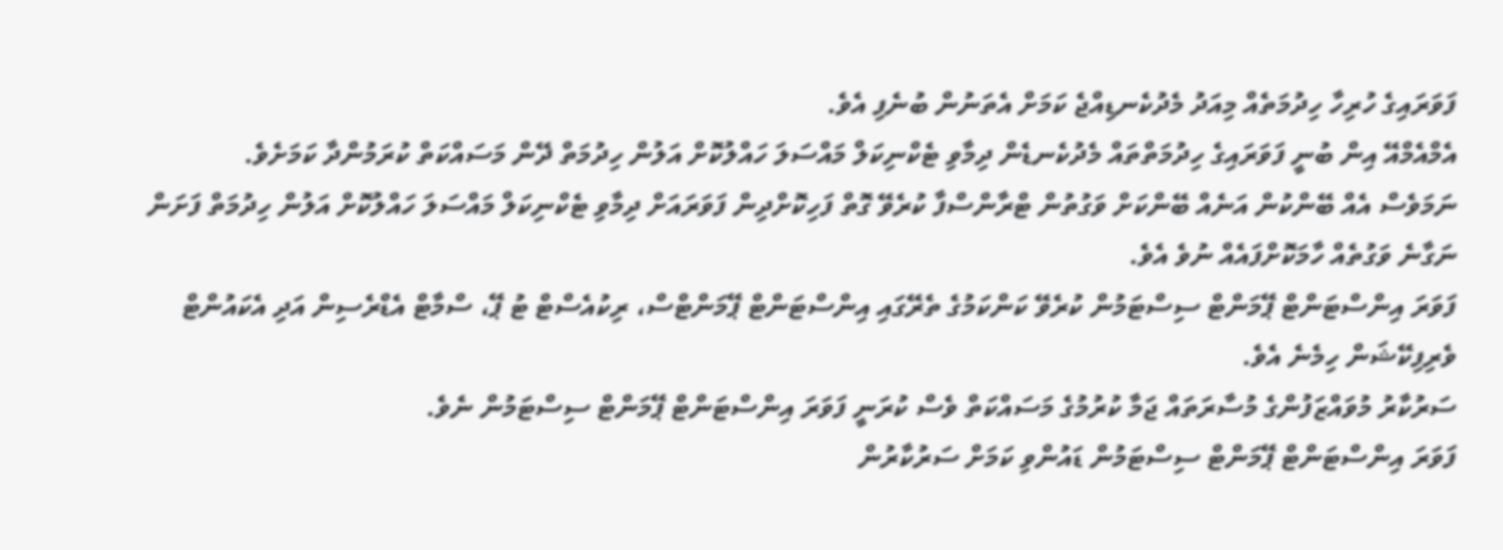ފަވަރައިގެ ހުރިހާ ހިދުމަތެއް މިއަދު މެދުކެނޑިއްޖެ ކަމަށް އެތަނުން ބުނެފި އެވެ.
އެމްއެމްއޭ އިން ބުނީ ފަވަރައިގެ ހިދުމަތްތައް މެދުކެނޑެން ދިމާވި ޓެކްނިކަލް މައްސަލަ ހައްލުކޮށް އަލުން ހިދުމަތް ދޭން މަސައްކަތް ކުރަމުންދާ ކަމަށެވެ.
ނަމަވެސް އެއް ބޭންކުން އަނެއް ބޭންކަށް ވަގުތުން ޓްރާންސްފާ ކުރެވޭ ގޮތް ފަހިކޮށްދިން ފަވަރައަށް ދިމާވި ޓެކްނިކަލް މައްސަލަ ހައްލުކޮށް އަލުން ހިދުމަތް ފަށަން ނަގާނެ ވަގުތެއް ހާމަކޮށްފައެއް ނުވެ އެވެ.
ފަވަރަ އިންސްޓަންޓް ޕޭމަންޓް ސިސްޓަމުން ކުރެވޭ ކަންކަމުގެ ތެރޭގައި އިންސްޓަންޓް ޕޭމަންޓްސް، ރިކުއެސްޓް ޓު ޕޭ، ސްމާޓް އެޑްރެސިން އަދި އެކައުންޓް ވެރިފިކޭޝަން ހިމެނެ އެވެ.
ސަރުކާރު މުވައްޒަފުންގެ މުސާރަތައް ޖަމާ ކުރުމުގެ މަސައްކަތް ވެސް ކުރަނީ ފަވަރަ އިންސްޓަންޓް ޕޭމަންޓް ސިސްޓަމުން ނެވެ.
ފަވަރަ އިންސްޓަންޓް ޕޭމަންޓް ސިސްޓަމުން ޑައުންވި ކަމަށް ސަރުކާރުން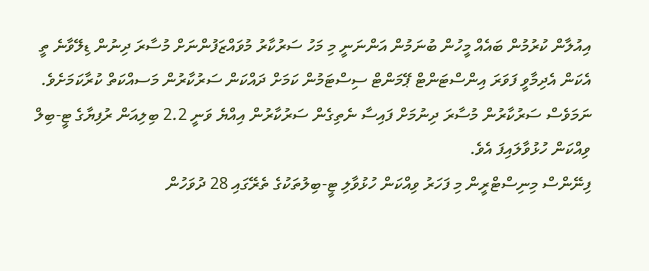އިއުލާން ކުރުމުން ބައެއް މީހުން ބުނަމުން އަންނަނީ މި މަހު ސަރުކާރު މުވައްޒަފުންނަށް މުސާރަ ދިނުން ޑިލޭވާނެ ތީ އެކަން އެދިމާވީ ފަވަރަ އިންސްޓަންޓް ޕޭމަންޓް ސިސްޓަމުން ކަމަށް ދައްކަން ސަރުކާރުން މަސއްކަތް ކުރާކަމަށެވެ.
ނަމަވެސް ސަރުކާރުން މުސާރަ ދިނުމަށް ފައިސާ ނެތިގެން ސަރުކާރުން އިއްޔެ ވަނީ 2.2 ބިލިއަން ރުފިޔާގެ ޓީ-ބިލް ވިއްކަން ހުޅުވާލައިފަ އެވެ.
ފިނޭންސް މިނިސްޓްރީން މި ފަހަރު ވިއްކަން ހުޅުވާލި ޓީ-ބިލުތަކުގެ ތެރޭގައި 28 ދުވަހުން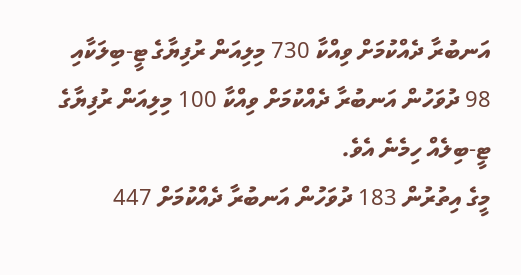އަނބުރާ ދެއްކުމަށް ވިއްކާ 730 މިލިއަން ރުފިޔާގެ ޓީ-ބިލަކާއި 98 ދުވަހުން އަނބުރާ ދެއްކުމަށް ވިއްކާ 100 މިލިއަން ރުފިޔާގެ ޓީ-ބިލެއް ހިމެނެ އެވެ.
މީގެ އިތުރުން 183 ދުވަހުން އަނބުރާ ދެއްކުމަށް 447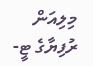މިލިއަން ރުފިޔާގެ ޓީ-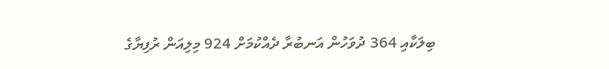ބިލަކާއި 364 ދުވަހުން އަނބުރާ ދެއްކުމަށް 924 މިލިއަން ރުފިޔާގެ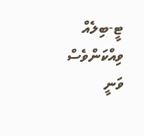ޓީ-ބިލެއް ވިއްކަންވެސް ވަނީ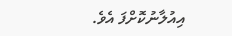އިއުލާނުކޮށްފަ އެވެ.